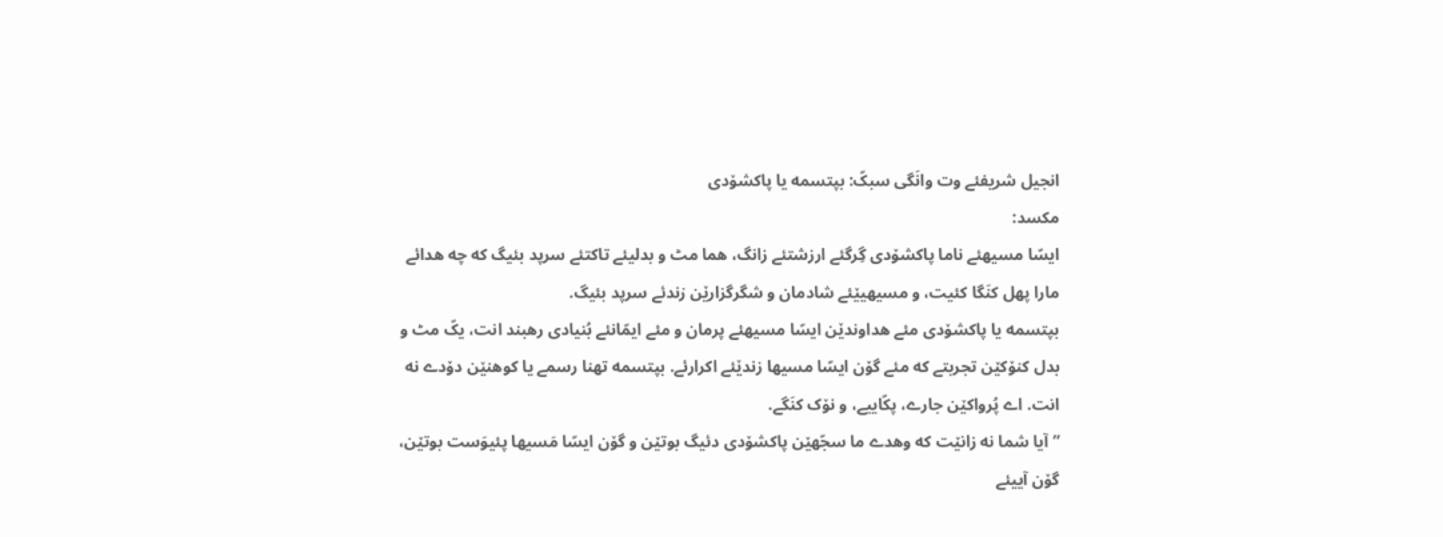انجیل شریفئے وت وانَگی سبکّ: بپتسمه یا پاکشۆدی
مکسد:
ایسّا مسیهئے ناما پاکشۆدی گِرگئے ارزشتئے زانگ، هما مٹ و بدلیئے تاکتئے سرپد بئیگ که چه هدائے مارا پهل کنَگا کئیت، و مسیهیێئے شادمان و شگرگزارێن زندئے سرپد بئیگ.
بپتسمه یا پاکشۆدی مئے هداوندێن ایسّا مسیهئے پرمان و مئے ایمّانئے بُنیادی رهبند انت، یکّ مٹ و بدل کنۆکێن تجربتے که مئے گۆن ایسّا مسیها زندێئے اکرارئے. بپتسمه تهنا رسمے یا کوهنێن دۆدے نه انت. اے پُرواکێن جارے، پکّاییے، و نۆک کنَگے.
”آیا شما نه زانێت که وهدے ما سجّهێن پاکشۆدی دئیگ بوتێن و گۆن ایسّا مَسیها پئیوَست بوتێن، گۆن آییئے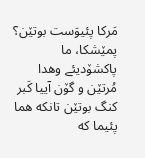مَرکا پئیوَست بوتێن؟ پمێشکا، ما پاکشۆدیئے وهدا مُرتێن و گۆن آییا کَبر کنگ بوتێن تانکه هما پئیما که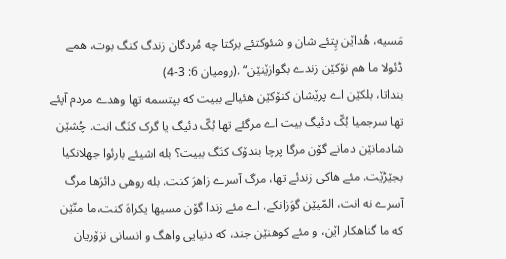مَسیه، هُداێن پِتئے شان و شئوکتئے برکتا چه مُردگان زندگ کنگ بوت، همے ڈئولا ما هم نۆکێن زندے بگوازێنێن“ .(رومیان 6: 3-4)
بنداتا، بلکێن اے پرێشان کنۆکێن هئیالے ببیت که بپتسمه تها وهدے مردم آپئے تها سرجمیا بُکّ دئیگ بیت اے مرگئے تها بُکّ دئیگ یا گرک کنَگ انت. چُشێن شادمانێن دمانے گۆن مرگا پرچا بندۆک کنَگ ببیت؟ بله اشیئے بارئوا جهلانکیا بجێڑێت. مئے هاکی زندئے تها، مرگ آسرے زاهرَ کنت. بله روهی دائرَها مرگ آسرے نه انت، المّیێن گوَزانکے. اے مئے زندا گۆن مسیها یکراهَ کنت،ما منّێن که ما گناهکار اێن، و مئے کوهنێن جند، که دنیایی واهگ و انسانی نزۆریان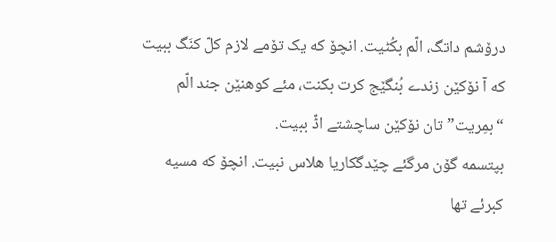درۆشم داتگ، الّم بکُٹیت. انچۆ که یک تۆمے لازم کلّ کنَگ ببیت که آ نۆکێن زندے بُنگێج کرت بکنت، مئے کوهنێن جند الّم “بمِریت” تان نۆکێن ساچشتے اڈّ ببیت.
بپتسمه گۆن مرگئے چێدگکاریا هلاس نبیت. انچۆ که مسیه کبرئے تها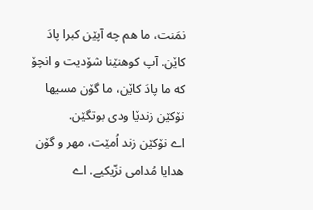نمَنت، ما هم چه آپێن کبرا پادَ کاێن. آپ کوهنێنا شۆدیت و انچۆ که ما پادَ کاێن، ما گۆن مسیها نۆکێن زندێا ودی بوتگێن.
اے نۆکێن زند اُمێت، مهر و گۆن هدایا مُدامی نزّیکیے. اے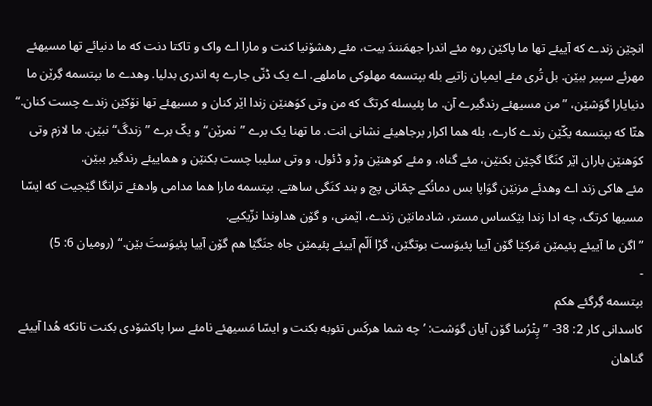انچێن زندے که آییئے تها ما پاکێن روه مئے اندرا جهمَنندَ بیت، مئے رهشۆنیا کنت و مارا اے واک و تاکتا دنت که ما دنیائے تها مسیهئے مهرئے سپیر ببێن. بل تُری مئے ایمپان زاتیے بله بپتسمه مهلوکی ماملهے. اے یک ڈنّی جارے په اندری بدلیا. وهدے ما بپتسمه گِرێن ما دنیایارا گوَشێن، ”من مسیهئے رندگیرے آن. ما پئیسله کرتگ که من وتی کوَهنێن زندا اێر کنان و مسیهئے تها نۆکێن زندے چست کنان.“
هتّا که بپتسمه یکّێن رندے کارے، بله هما اکرار برجاهیئے نشانی انت. ما تهنا یک برے ”نمرێن“ و یکّ برے ”زندگَ“ نبێن. ما لازم وتی کوَهنێن باران اێر کنَگا گچێن بکنێن، مئے گناه، و مئے کوهنێن وڑ و ڈئول، و وتی سلیبا چست بکنێن و هماییئے رندگیر ببێن.
مئے هاکی زند اے وهدئے مزنێن گوَاپا بس دمانُکے چمّانی پچ و بند کنَگی ساهتے. بپتسمه مارا هما مدامی وادهئے ترانگا گێجیت که ایسّا مسیها کرتگ، چه ادا زندا بێکساس مستر، شادمانێن زندے، اێمنی، و گۆن هداوندا نزّیکیے.
”اگن ما آییئے پئیمێن مَرکێا گۆن آییا پئیوَست بوتگێن، گڑا اَلّم آییئے پئیمێن جاه جنَگێا هم گۆن آییا پئیوَستَ بێن.“ (رومیان 6: 5)
-
بپتسمه گِرگئے هکم
کاسدانی کار 2: 38- ”پِتْرُسا گۆن آیان گوَشت: ’چه شما هرکَس تئوبه بکنت و ایسّا مَسیهئے نامئے سرا پاکشۆدی بکنت تانکه هُدا آییئے گناهان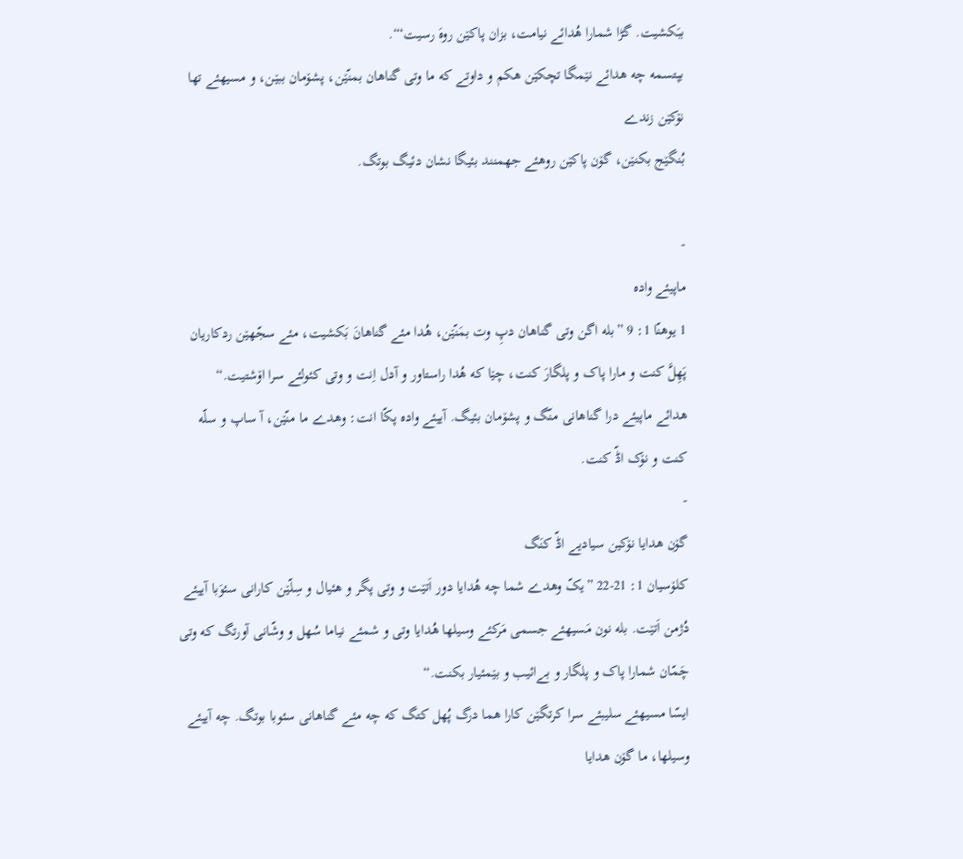ببَکشیت. گڑا شمارا هُدائے نیامت، بزان پاکێن روهَ رسیت‘“.
بپتسمه چه هدائے نێمگا تچکێن هکم و داوتے که ما وتی گناهان بمنّێن، پشۆمان ببێن، و مسیهئے تها نۆکێن زندے
بُنگێج بکنێن، گۆن پاکێن روهئے جهمنند بئیگا نشان دئیگ بوتگ.

-
ماپیئے واده
1 یوهنّا 1: 9 ”بله اگن وتی گناهان دپِ وت بمَنّێن، هُدا مئے گناهانَ بَکشیت، مئے سجّهێن ردکاریان پَهِلَّ کنت و مارا پاک و پلگارَ کنت، چێا که هُدا راستاور و آدل اِنت و وتی کئولئے سرا اۆشتیت.“
هدائے ماپیئے درا گناهانی منّگ و پشۆمان بئیگ. آییئے واده پکّا انت: وهدے ما منّێن، آ ساپ و سلّه کنت و نۆک اڈّ کنت.
-
گۆن هدایا نۆکین سیادیے اڈّ کنَگ
کلۆسیان 1: 21-22 ”یکّ وهدے شما چه هُدایا دور اَتێت و وتی پگر و هئیال و سِلّێن کارانی سئوَبا آییئے دُژمن اَتێت. بله نون مَسیهئے جسمی مَرکئے وسیلها هُدایا وتی و شمئے نیاما سُهل و وشّانی آورتگ که وتی چَمّان شمارا پاک و پلگار و بےائیب و بێمئیار بکنت.“
ایسّا مسیهئے سلیبئے سرا کرتگێن کارا هما درگ پُهل کتگ که چه مئے گناهانی سئوبا بوتگ. چه آییئے وسیلها، ما گۆن هدایا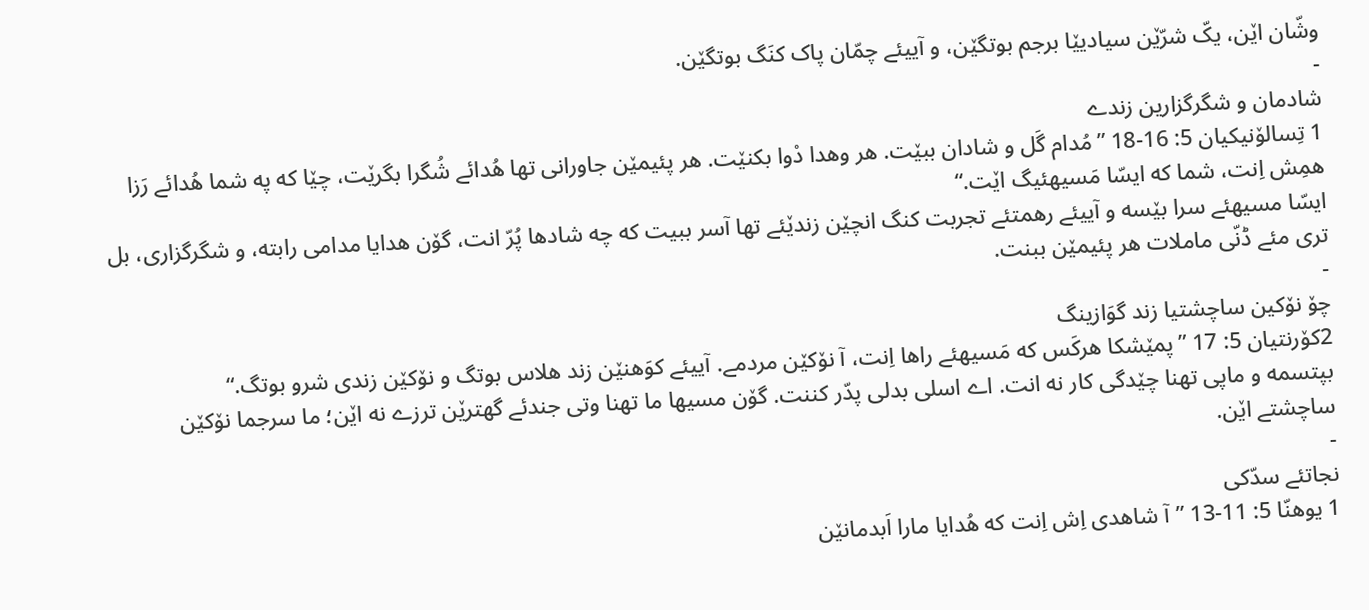وشّان اێن، یکّ شرّێن سیادیێا برجم بوتگێن، و آییئے چمّان پاک کنَگ بوتگێن.
-
شادمان و شگرگزارین زندے
1 تِسالۆنیکیان 5: 16-18 ” مُدام گَل و شادان ببێت. هر وهدا دْوا بکنێت. هر پئیمێن جاورانی تها هُدائے شُگرا بگرێت، چێا که په شما هُدائے رَزا همِش اِنت، شما که ایسّا مَسیهئیگ اێت.“
ایسّا مسیهئے سرا بێسه و آییئے رهمتئے تجربت کنگ انچێن زندێئے تها آسر ببیت که چه شادها پُرّ انت، گۆن هدایا مدامی رابته، و شگرگزاری، بل تری مئے ڈنّی ماملات هر پئیمێن ببنت.
-
چۆ نۆکین ساچشتیا زند گوَازینگ
2کۆرنتیان 5: 17 ”پمێشکا هرکَس که مَسیهئے راها اِنت، آ نۆکێن مردمے. آییئے کوَهنێن زند هلاس بوتگ و نۆکێن زندی شرو بوتگ.“
بپتسمه و ماپی تهنا چێدگی کار نه انت. اے اسلی بدلی پدّر کننت. گۆن مسیها ما تهنا وتی جندئے گهترێن ترزے نه اێن؛ ما سرجما نۆکێن ساچشتے اێن.
-
نجاتئے سدّکی
1 یوهنّا 5: 11-13 ”آ شاهدی اِش اِنت که هُدایا مارا اَبدمانێن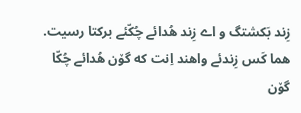زِند بَکشتگ و اے زِند هُدائے چُکّئے برکتا رسیت. هما کَس زِندئے واهند اِنت که گۆن هُدائے چُکّا گۆن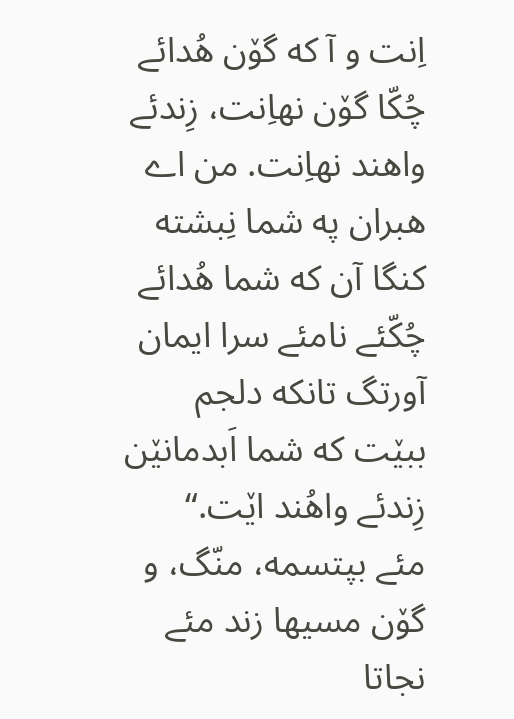اِنت و آ که گۆن هُدائے چُکّا گۆن نهاِنت، زِندئے واهند نهاِنت. من اے هبران په شما نِبشته کنگا آن که شما هُدائے چُکّئے نامئے سرا ایمان آورتگ تانکه دلجم ببێت که شما اَبدمانێن زِندئے واهُند اێت.“
مئے بپتسمه، منّگ، و گۆن مسیها زند مئے نجاتا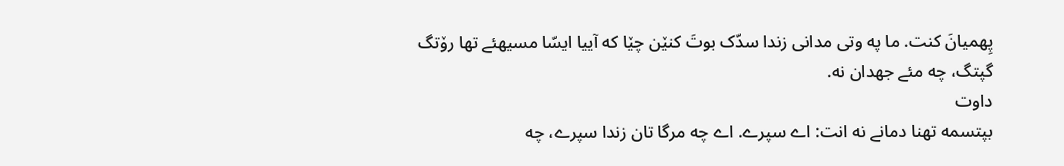پِهمیانَ کنت. ما په وتی مدانی زندا سدّک بوتَ کنێن چێا که آییا ایسّا مسیهئے تها رۆتگ گپتگ، چه مئے جهدان نه.
داوت
بپتسمه تهنا دمانے نه انت: اے سپرے. اے چه مرگا تان زندا سپرے، چه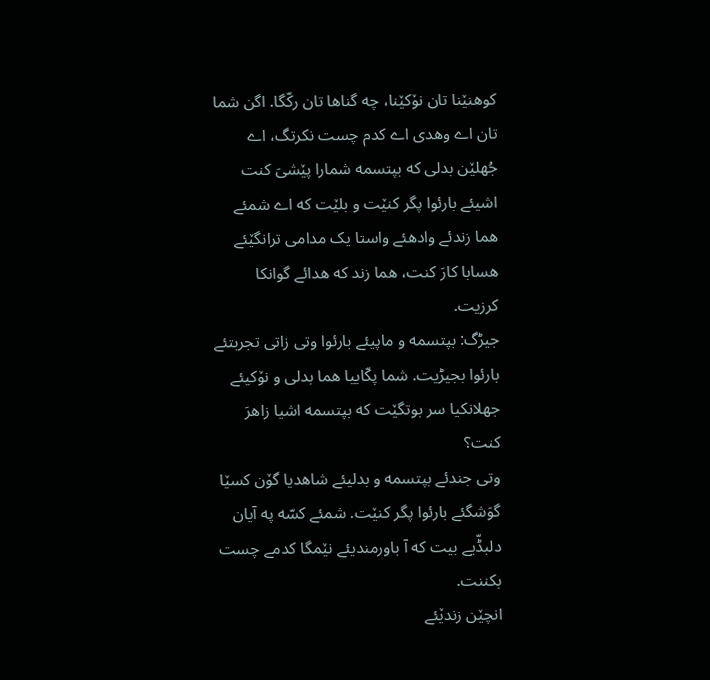کوهنێنا تان نۆکێنا، چه گناها تان رکّگا. اگن شما تان اے وهدی اے کدم چست نکرتگ، اے جُهلێن بدلی که بپتسمه شمارا پێشیَ کنت اشیئے بارئوا پگر کنێت و بلێت که اے شمئے هما زندئے وادهئے واستا یک مدامی ترانگێئے هسابا کارَ کنت، هما زند که هدائے گوانکا کرزیت.
جیڑگ: بپتسمه و ماپیئے بارئوا وتی زاتی تجربتئے بارئوا بجیڑیت. شما پکّاییا هما بدلی و نۆکیئے جهلانکیا سر بوتگێت که بپتسمه اشیا زاهرَ کنت؟
وتی جندئے بپتسمه و بدلیئے شاهدیا گۆن کسێا گوَشگئے بارئوا پگر کنێت. شمئے کسّه په آیان دلبڈّیے بیت که آ باورمندیئے نێمگا کدمے چست بکننت.
انچێن زندێئے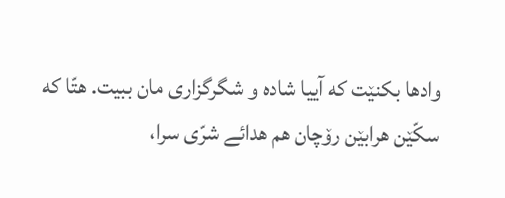وادها بکنێت که آییا شاده و شگرگزاری مان ببیت. هتّا که سکّێن هرابێن رۆچان هم هدائے شرّی سرا،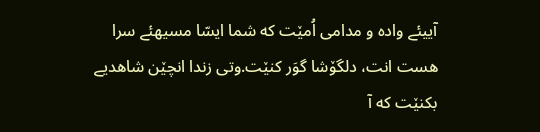آییئے واده و مدامی اُمێت که شما ایسّا مسیهئے سرا هست انت، دلگۆشا گوَر کنێت.وتی زندا انچێن شاهدیے بکنێت که آ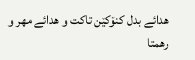هدائے بدل کنۆکێن تاکت و هدائے مهر و رهمتا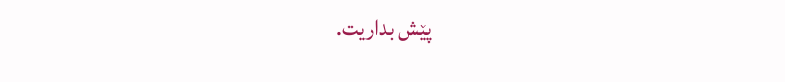پێش بداریت.